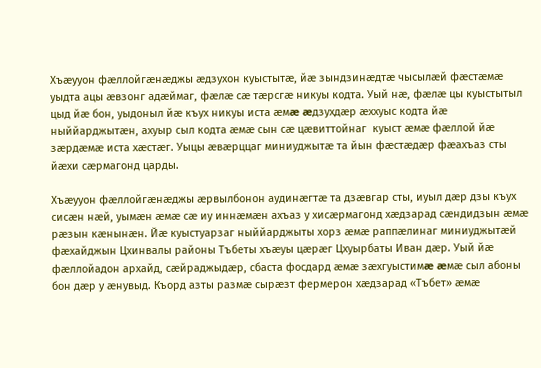Хъæууон фæллойгæнæджы æдзухон куыстытæ, йæ зындзинæдтæ чысылæй фæстæмæ уыдта ацы æвзонг адæймаг, фæлæ сæ тæрсгæ никуы кодта. Уый нæ, фæлæ цы куыстытыл цыд йæ бон, уыдоныл йæ къух никуы иста æмæ æдзухдæр æххуыс кодта йæ ныййарджытæн, ахуыр сыл кодта æмæ сын сæ цæвиттойнаг  куыст æмæ фæллой йæ зæрдæмæ иста хæстæг. Уыцы æвæрццаг миниуджытæ та йын фæстæдæр фæахъаз сты йæхи сæрмагонд царды.

Хъæууон фæллойгæнæджы æрвылбонон аудинæгтæ та дзæвгар сты, иуыл дæр дзы къух сисæн нæй, уымæн æмæ сæ иу иннæмæн ахъаз у хисæрмагонд хæдзарад сæндидзын æмæ рæзын кæнынæн. Йæ куыстуарзаг ныййарджыты хорз æмæ раппæлинаг миниуджытæй фæхайджын Цхинвалы районы Тъбеты хъæуы цæрæг Цхуырбаты Иван дæр. Уый йæ фæллойадон архайд, сæйраджыдæр, сбаста фосдард æмæ зæхгуыстимæ æмæ сыл абоны бон дæр у æнувыд. Къорд азты размæ сырæзт фермерон хæдзарад «Тъбет» æмæ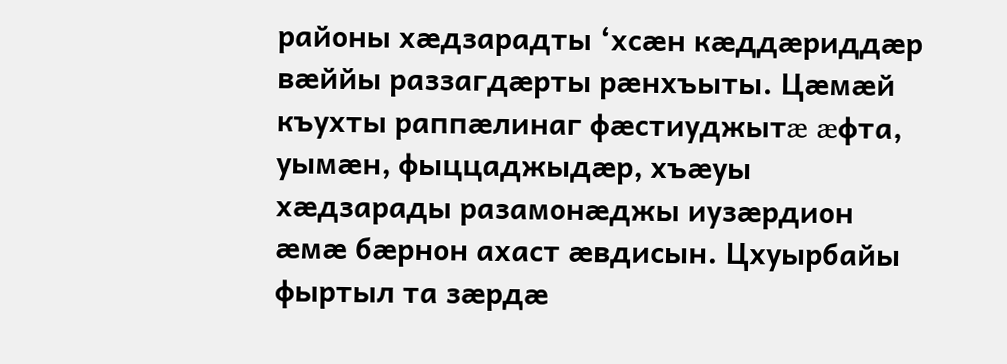районы хæдзарадты ‘хсæн кæддæриддæр вæййы раззагдæрты рæнхъыты. Цæмæй къухты раппæлинаг фæстиуджытæ æфта, уымæн, фыццаджыдæр, хъæуы хæдзарады разамонæджы иузæрдион æмæ бæрнон ахаст æвдисын. Цхуырбайы фыртыл та зæрдæ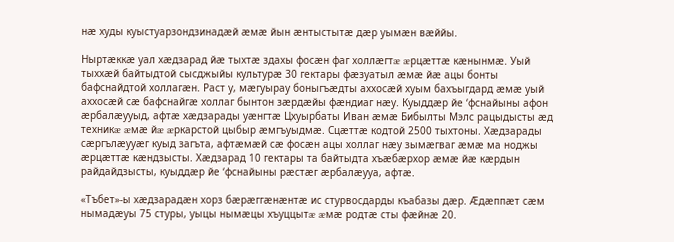нæ худы куыстуарзондзинадæй æмæ йын æнтыстытæ дæр уымæн вæййы.

Ныртæккæ уал хæдзарад йæ тыхтæ здахы фосæн фаг холлæгтæ æрцæттæ кæнынмæ. Уый тыххæй байтыдтой сысджыйы культурæ 30 гектары фæзуатыл æмæ йæ ацы бонты бафснайдтой холлагæн. Раст у, мæгуырау боныгъæдты аххосæй хуым бахъыгдард æмæ уый аххосæй сæ бафснайгæ холлаг бынтон зæрдæйы фæндиаг нæу. Куыддæр йе ‘фснайыны афон æрбалæууыд, афтæ хæдзарады уæнгтæ Цхуырбаты Иван æмæ Бибылты Мэлс рацыдысты æд техникæ æмæ йæ æркарстой цыбыр æмгъуыдмæ. Сцæттæ кодтой 2500 тыхтоны. Хæдзарады сæргълæууæг куыд загъта, афтæмæй сæ фосæн ацы холлаг нæу зымæгваг æмæ ма ноджы æрцæттæ кæндзысты. Хæдзарад 10 гектары та байтыдта хъæбæрхор æмæ йæ кæрдын райдайдзысты, куыддæр йе ‘фснайыны рæстæг æрбалæууа, афтæ.

«Тъбет»-ы хæдзарадæн хорз бæрæггæнæнтæ ис стурвосдарды къабазы дæр. Æдæппæт сæм нымадæуы 75 стуры, уыцы нымæцы хъуццытæ æмæ родтæ сты фæйнæ 20.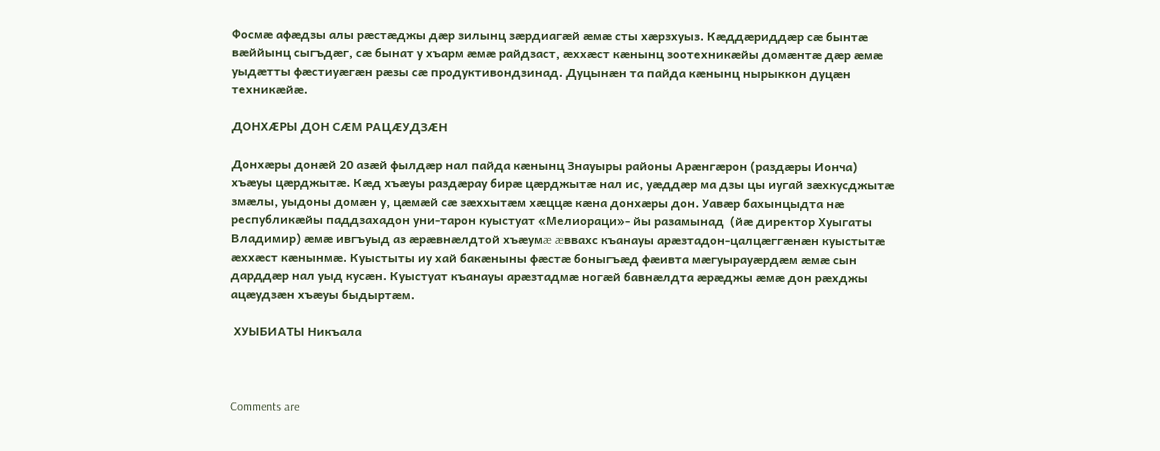Фосмæ афæдзы алы рæстæджы дæр зилынц зæрдиагæй æмæ сты хæрзхуыз. Кæддæриддæр сæ бынтæ вæййынц сыгъдæг, сæ бынат у хъарм æмæ райдзаст, æххæст кæнынц зоотехникæйы домæнтæ дæр æмæ уыдæтты фæстиуæгæн рæзы сæ продуктивондзинад. Дуцынæн та пайда кæнынц нырыккон дуцæн техникæйæ.

ДОНХÆРЫ ДОН СÆМ РАЦÆУДЗÆН

Донхæры донæй 20 азæй фылдæр нал пайда кæнынц Знауыры районы Арæнгæрон (раздæры Ионча) хъæуы цæрджытæ. Кæд хъæуы раздæрау бирæ цæрджытæ нал ис, уæддæр ма дзы цы иугай зæхкусджытæ змæлы, уыдоны домæн у, цæмæй сæ зæххытæм хæццæ кæна донхæры дон. Уавæр бахынцыдта нæ республикæйы паддзахадон уни-тарон куыстуат «Мелиораци»- йы разамынад  (йæ директор Хуыгаты Владимир) æмæ ивгъуыд аз æрæвнæлдтой хъæумæ æввахс къанауы арæзтадон-цалцæггæнæн куыстытæ æххæст кæнынмæ. Куыстыты иу хай бакæныны фæстæ боныгъæд фæивта мæгуырауæрдæм æмæ сын дарддæр нал уыд кусæн. Куыстуат къанауы арæзтадмæ ногæй бавнæлдта æрæджы æмæ дон рæхджы ацæудзæн хъæуы быдыртæм.

 ХУЫБИАТЫ Никъала



Comments are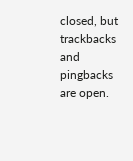closed, but trackbacks and pingbacks are open.